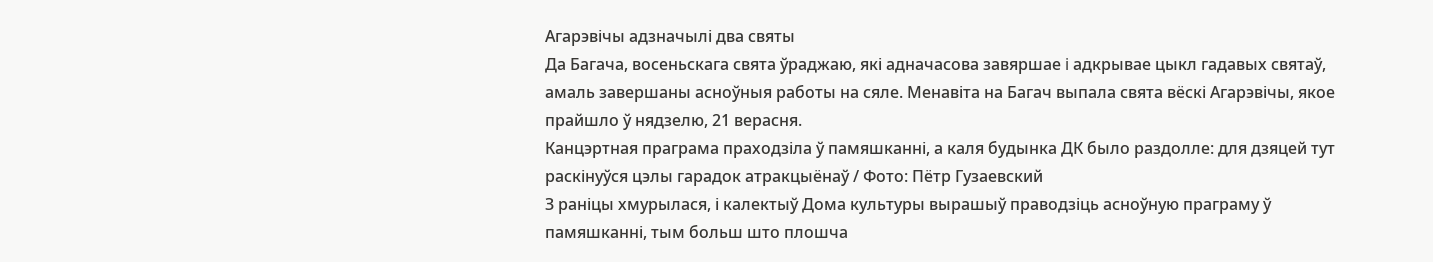Агарэвічы адзначылі два святы
Да Багача, восеньскага свята ўраджаю, якi адначасова завяршае i адкрывае цыкл гадавых святаў, амаль завершаны асноўныя работы на сяле. Менавiта на Багач выпала свята вёскi Агарэвiчы, якое прайшло ў нядзелю, 21 верасня.
Канцэртная праграма праходзіла ў памяшканні, а каля будынка ДК было раздолле: для дзяцей тут раскінуўся цэлы гарадок атракцыёнаў / Фото: Пётр Гузаевский
З ранiцы хмурылася, і калектыў Дома культуры вырашыў праводзiць асноўную праграму ў памяшканнi, тым больш што плошча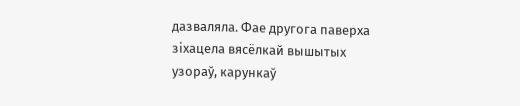дазваляла. Фае другога паверха зіхацела вясёлкай вышытых узораў, карункаў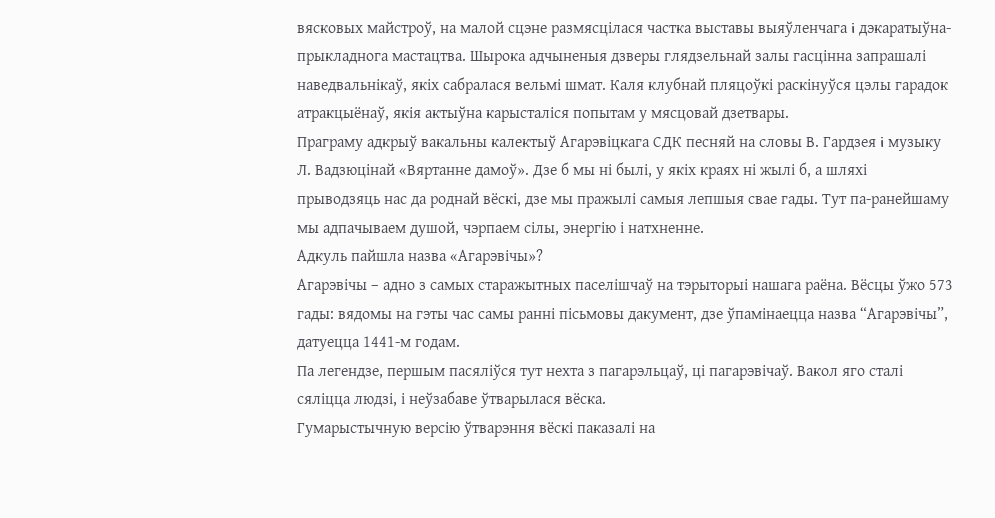вясковых майстроў, на малой сцэне размясцілася частка выставы выяўленчага i дэкаратыўна-прыкладнога мастацтва. Шырока адчыненыя дзверы глядзельнай залы гасцiнна запрашалi наведвальнiкаў, якiх сабралася вельмi шмат. Каля клубнай пляцоўкі раскiнуўся цэлы гарадок атракцыёнаў, якія актыўна карысталіся попытам у мясцовай дзетвары.
Праграму адкрыў вакальны калектыў Агарэвiцкага СДК песняй на словы В. Гардзея i музыку Л. Вадзюцiнай «Вяртанне дамоў». Дзе б мы нi былi, у якiх краях нi жылi б, а шляхi прыводзяць нас да роднай вёскi, дзе мы пражылi самыя лепшыя свае гады. Тут па-ранейшаму мы адпачываем душой, чэрпаем сілы, энергію і натхненне.
Адкуль пайшла назва «Агарэвічы»?
Агарэвічы – адно з самых старажытных паселішчаў на тэрыторыі нашага раёна. Вёсцы ўжо 573 гады: вядомы на гэты час самы ранні пісьмовы дакумент, дзе ўпамінаецца назва “Агарэвічы”, датуецца 1441-м годам.
Па легендзе, першым пасяліўся тут нехта з пагарэльцаў, ці пагарэвічаў. Вакол яго сталі сяліцца людзі, і неўзабаве ўтварылася вёска.
Гумарыстычную версiю ўтварэння вёскi паказалi на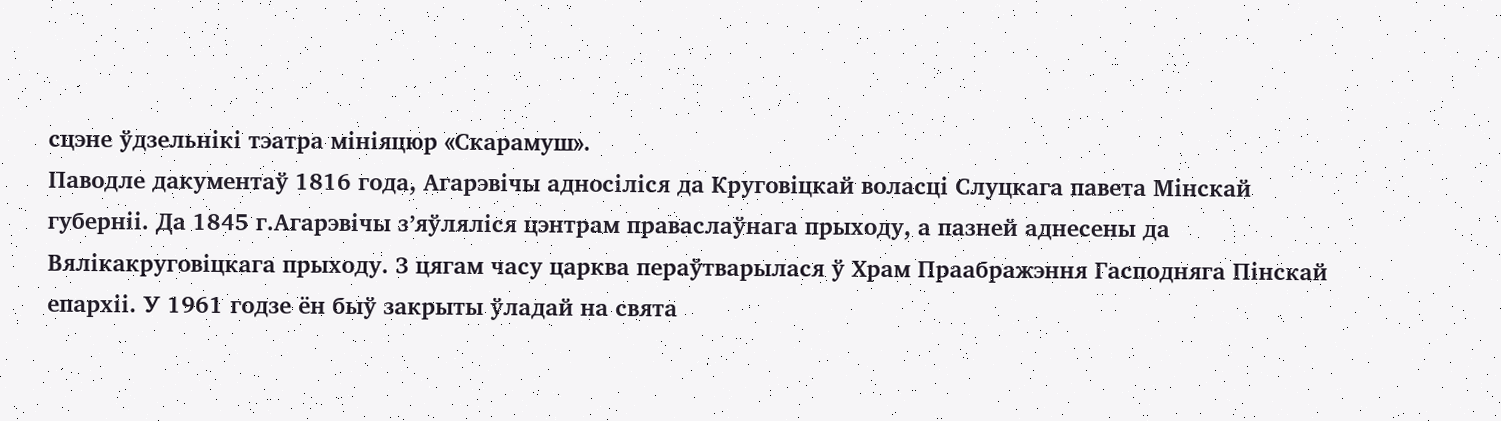сцэне ўдзельнiкi тэатра мiнiяцюр «Скарамуш».
Паводле дакументаў 1816 года, Агарэвічы адносіліся да Круговіцкай воласці Слуцкага павета Мінскай губерніі. Да 1845 г.Агарэвічы з’яўляліся цэнтрам праваслаўнага прыходу, а пазней аднесены да Вялікакруговіцкага прыходу. З цягам часу царква пераўтварылася ў Храм Праабражэння Гасподняга Пінскай епархіі. У 1961 годзе ён быў закрыты ўладай на свята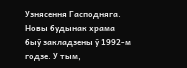Узнясення Гасподняга.
Новы будынак храма быў закладзены ў 1992-м годзе. У тым,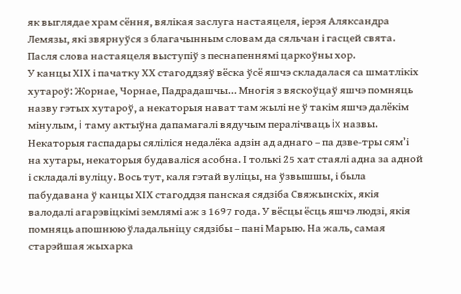як выглядае храм сёння, вялiкая заслуга настаяцеля, iерэя Аляксандра Лемязы, які звярнуўся з благачынным словам да сяльчан і гасцей свята. Пасля слова настаяцеля выступiў з песнапеннямi царкоўны хор.
У канцы ХІХ і пачатку ХХ стагоддзяў вёска ўсё яшчэ складалася са шматлікіх хутароў: Жорнае, Чорнае, Падрадашчы… Mногія з вяскоўцаў яшчэ помняць назву гэтых хутароў, а некаторыя нават там жылі не ў такім яшчэ далёкім мінулым, i таму актыўна дапамагалi вядучым пералiчваць ix назвы.
Некаторыя гаспадары сяліліся недалёка адзін ад аднаго – па дзве-тры сям’і на хутары, некаторыя будаваліся асобна. І толькі 25 хат стаялі адна за адной і складалі вуліцу. Вось тут, каля гэтай вуліцы, на ўзвышшы, і была пабудавана ў канцы ХІХ стагоддзя панская сядзіба Свяжынскіх, якія валодалі агарэвіцкімі землямі аж з 1697 года. У вёсцы ёсць яшчэ людзі, якія помняць апошнюю ўладальніцу сядзібы – пані Марыю. На жаль, самая старэйшая жыхарка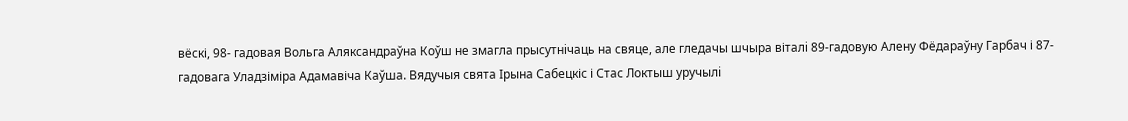вёскі, 98- гадовая Вольга Аляксандраўна Коўш не змагла прысутнiчаць на свяце, але гледачы шчыра віталi 89-гадовую Алену Фёдараўну Гарбач і 87-гадовага Уладзіміра Адамавіча Каўша. Вядучыя свята Iрына Сабецкіс і Стас Локтыш уручылi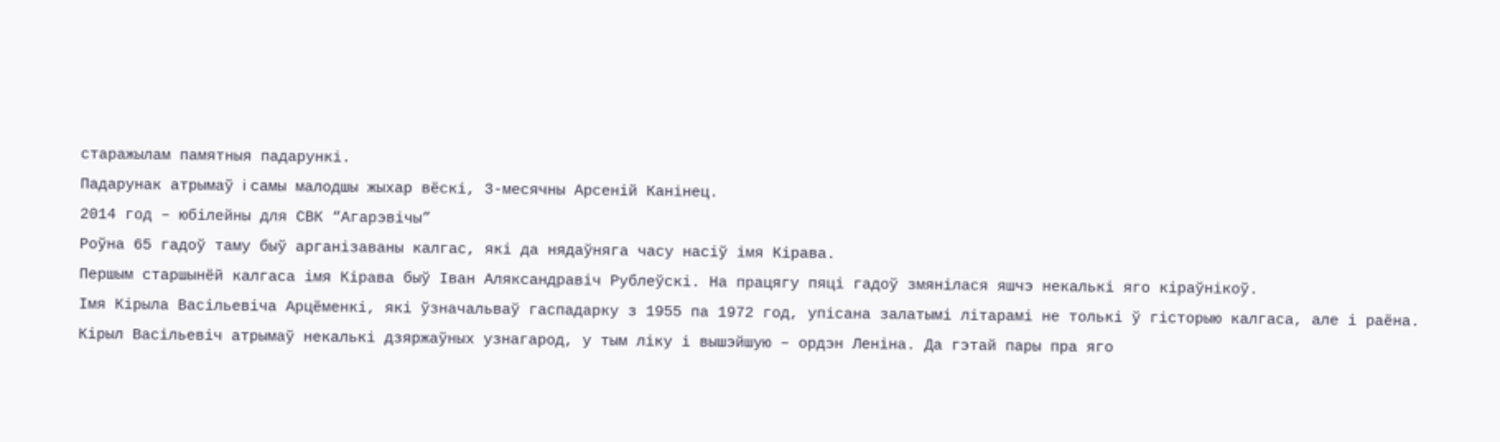старажылам памятныя падарункi.
Падарунак атрымаў i самы малодшы жыхар вёскi, 3-месячны Арсенiй Канiнец.
2014 год – юбілейны для СВК “Агарэвічы”
Роўна 65 гадоў таму быў арганізаваны калгас, які да нядаўняга часу насіў імя Кірава.
Першым старшынёй калгаса імя Кірава быў Іван Аляксандравіч Рублеўскі. На працягу пяці гадоў змянілася яшчэ некалькі яго кіраўнікоў.
Імя Кірыла Васільевіча Арцёменкі, які ўзначальваў гаспадарку з 1955 па 1972 год, упісана залатымі літарамі не толькі ў гісторыю калгаса, але і раёна. Кірыл Васільевіч атрымаў некалькі дзяржаўных узнагарод, у тым ліку і вышэйшую – ордэн Леніна. Да гэтай пары пра яго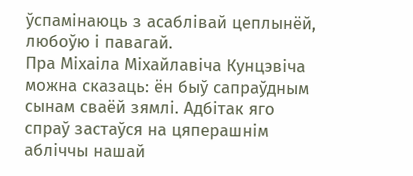ўспамінаюць з асаблівай цеплынёй, любоўю і павагай.
Пра Міхаіла Міхайлавіча Кунцэвіча можна сказаць: ён быў сапраўдным сынам сваёй зямлі. Адбітак яго спраў застаўся на цяперашнім абліччы нашай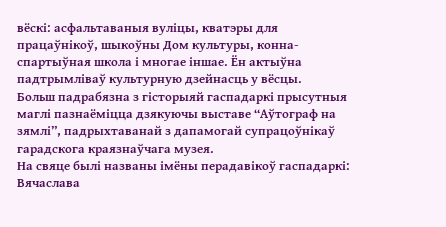вёскі: асфальтаваныя вуліцы, кватэры для працаўнікоў, шыкоўны Дом культуры, конна-спартыўная школа і многае іншае. Ён актыўна падтрымліваў культурную дзейнасць у вёсцы.
Больш падрабязна з гiсторыяй гаспадаркi прысутныя маглi пазнаёмiцца дзякуючы выставе “Аўтограф на зямлi”, падрыхтаванай з дапамогай супрацоўнiкаў гарадскога краязнаўчага музея.
На свяце былі названы iмёны перадавікоў гаспадаркі: Вячаслава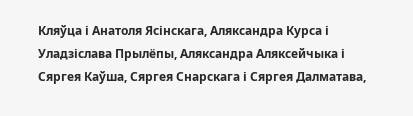Кляўца і Анатоля Ясінскага, Аляксандра Курса і Уладзіслава Прылёпы, Аляксандра Аляксейчыка і Сяргея Каўша, Сяргея Снарскага і Сяргея Далматава,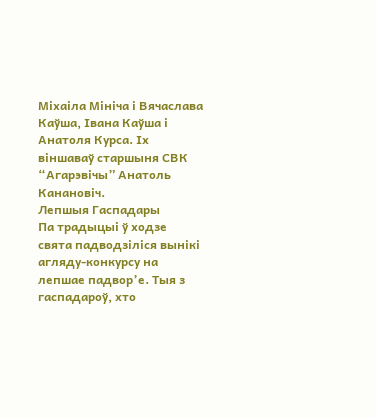Міхаіла Мініча і Вячаслава Каўша, Івана Каўша і Анатоля Курса. Іх віншаваў старшыня СВК “Агарэвічы” Анатоль Канановіч.
Лепшыя Гаспадары
Па традыцыі ў ходзе свята падводзіліся вынікі агляду-конкурсу на лепшае падвор’е. Тыя з гаспадароў, хто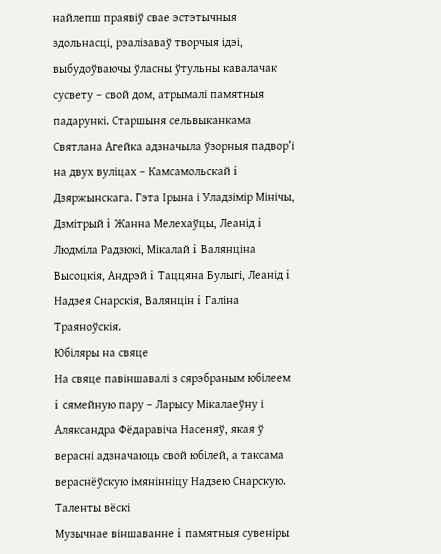найлепш праявіў свае эстэтычныя здольнасці, рэалізаваў творчыя ідэі, выбудоўваючы ўласны ўтульны кавалачак сусвету – свой дом, атрымалi памятныя падарункi. Старшыня сельвыканкама Святлана Агейка адзначыла ўзорныя падвор’і на двух вулiцах – Камсамольскай i Дзяржынскага. Гэта Iрына і Уладзiмiр Мiнiчы, Дзмiтрый i Жанна Мелехаўцы, Леанiд i Людмiла Радзюкі, Мiкалай i Валянцiна Высоцкiя, Андрэй i Таццяна Булыгі, Леанiд i Надзея Снарскiя, Валянцiн i Галiна Траяноўскiя.
Юбіляры на свяце
На свяце павiншавалi з сярэбраным юбiлеем i сямейную пару – Ларысу Мікалаеўну і Аляксандра Фёдаравіча Насеняў, якая ў верасні адзначаюць свой юбілей, а таксама вераснёўскую iмянiннiцу Надзею Снарскую.
Таленты вёскі
Музычнае вiншаванне i памятныя сувенiры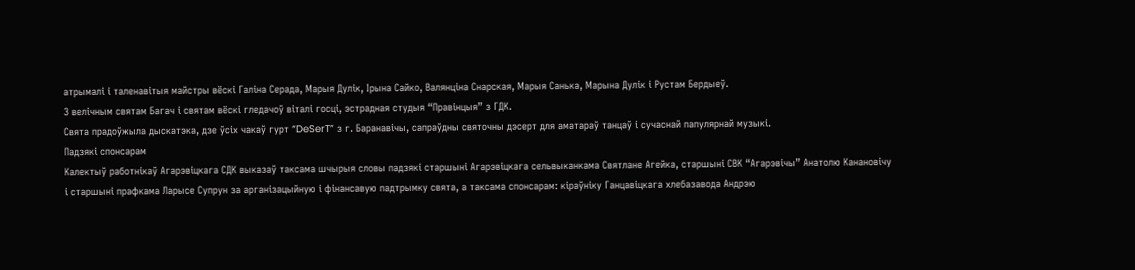атрымалi і таленавiтыя майстры вёскi Галіна Серада, Марыя Дулік, Ірына Сайко, Валянціна Снарская, Марыя Санька, Марына Дулік і Рустам Бердыеў.
З велічным святам Багач і святам вёскі гледачоў віталi госці, эстрадная студыя “Правінцыя” з ГДК.
Cвята прадоўжыла дыскатэка, дзе ўсiх чакаў гурт “DeSerT” з г. Баранавічы, сапраўдны святочны дэсерт для аматараў танцаў і сучаснай папулярнай музыкі.
Падзякі спонсарам
Калектыў работнікаў Агарэвіцкага СДК выказаў таксама шчырыя словы падзякі старшыні Агарэвіцкага сельвыканкама Святлане Агейка, старшыні СВК “Агарэвічы” Анатолю Канановічу і старшыні прафкама Ларысе Супрун за арганізацыйную і фінансавую падтрымку свята, а таксама спонсарам: кіраўніку Ганцавіцкага хлебазавода Андрэю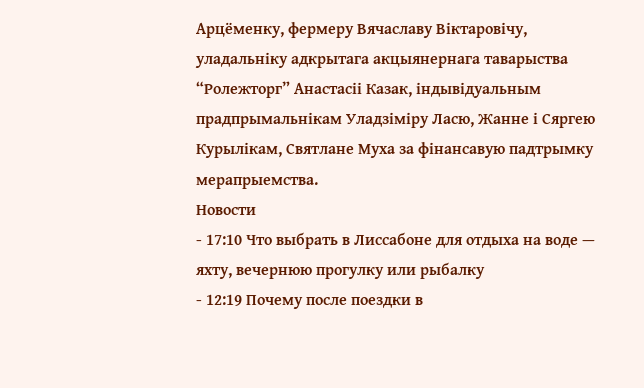Арцёменку, фермеру Вячаславу Вiктаровiчу, уладальніку адкрытага акцыянернага таварыства “Ролежторг” Анастасіі Казак, індывідуальным прадпрымальнікам Уладзіміру Ласю, Жанне і Сяргею Курылікам, Святлане Муха за фінансавую падтрымку мерапрыемства.
Новости
- 17:10 Что выбрать в Лиссабоне для отдыха на воде — яхту, вечернюю прогулку или рыбалку
- 12:19 Почему после поездки в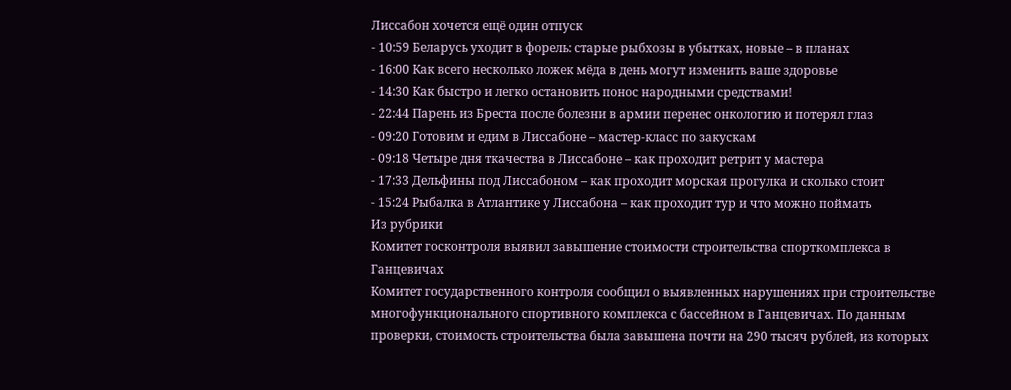Лиссабон хочется ещё один отпуск
- 10:59 Беларусь уходит в форель: старые рыбхозы в убытках, новые – в планах
- 16:00 Как всего несколько ложек мёда в день могут изменить ваше здоровье
- 14:30 Как быстро и легко остановить понос народными средствами!
- 22:44 Парень из Бреста после болезни в армии перенес онкологию и потерял глаз
- 09:20 Готовим и едим в Лиссабоне – мастер-класс по закускам
- 09:18 Четыре дня ткачества в Лиссабоне – как проходит ретрит у мастера
- 17:33 Дельфины под Лиссабоном – как проходит морская прогулка и сколько стоит
- 15:24 Рыбалка в Атлантике у Лиссабона – как проходит тур и что можно поймать
Из рубрики
Комитет госконтроля выявил завышение стоимости строительства спорткомплекса в Ганцевичах
Комитет государственного контроля сообщил о выявленных нарушениях при строительстве многофункционального спортивного комплекса с бассейном в Ганцевичах. По данным проверки, стоимость строительства была завышена почти на 290 тысяч рублей, из которых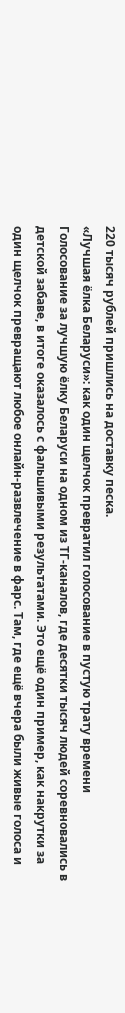220 тысяч рублей пришлись на доставку песка.
«Лучшая ёлка Беларуси»: как один щелчок превратил голосование в пустую трату времени
Голосование за лучшую ёлку Беларуси на одном из ТГ-каналов, где десятки тысяч людей соревновались в детской забаве, в итоге оказалось с фальшивыми результатами. Это ещё один пример, как накрутки за один щелчок превращают любое онлайн-развлечение в фарс. Там, где ещё вчера были живые голоса и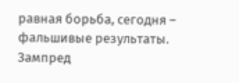равная борьба, сегодня – фальшивые результаты.
Зампред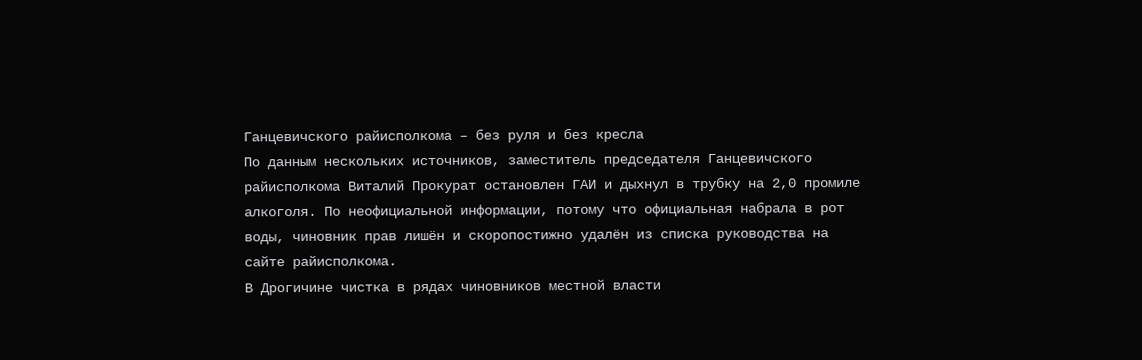Ганцевичского райисполкома – без руля и без кресла
По данным нескольких источников, заместитель председателя Ганцевичского райисполкома Виталий Прокурат остановлен ГАИ и дыхнул в трубку на 2,0 промиле алкоголя. По неофициальной информации, потому что официальная набрала в рот воды, чиновник прав лишён и скоропостижно удалён из списка руководства на сайте райисполкома.
В Дрогичине чистка в рядах чиновников местной власти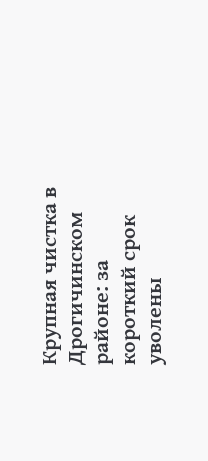Крупная чистка в Дрогичинском районе: за короткий срок уволены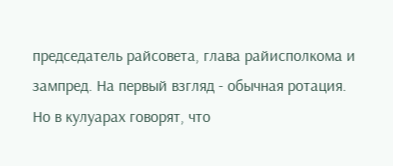председатель райсовета, глава райисполкома и зампред. На первый взгляд - обычная ротация. Но в кулуарах говорят, что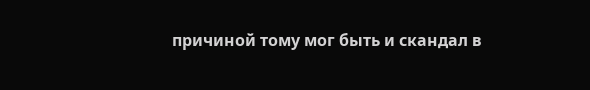причиной тому мог быть и скандал в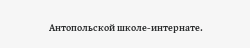Антопольской школе-интернате.